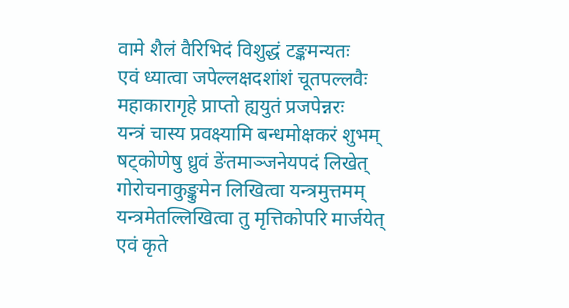वामे शैलं वैरिभिदं विशुद्धं टङ्कमन्यतः
एवं ध्यात्वा जपेल्लक्षदशांशं चूतपल्लवैः
महाकारागृहे प्राप्तो ह्ययुतं प्रजपेन्नरः
यन्त्रं चास्य प्रवक्ष्यामि बन्धमोक्षकरं शुभम्
षट्कोणेषु ध्रुवं ङेंतमाञ्जनेयपदं लिखेत्
गोरोचनाकुङ्कुमेन लिखित्वा यन्त्रमुत्तमम्
यन्त्रमेतल्लिखित्वा तु मृत्तिकोपरि मार्जयेत्
एवं कृते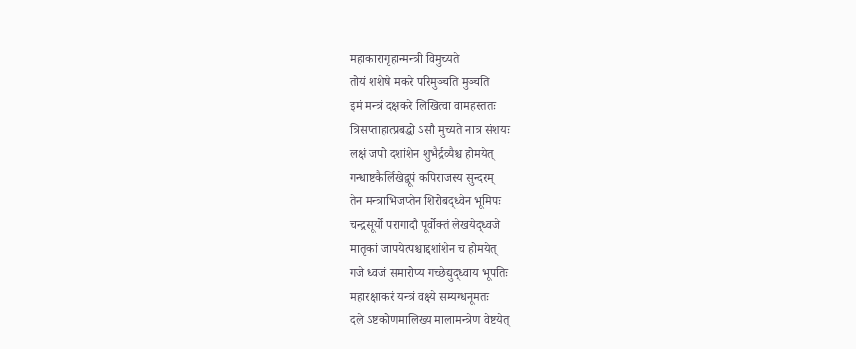महाकारागृहान्मन्त्री विमुच्यते
तोयं शशेषे मकरे परिमुञ्चति मुञ्चति
इमं मन्त्रं दक्षकरे लिखित्वा वामहस्ततः
त्रिसप्ताहात्प्रबद्धो ऽसौ मुच्यते नात्र संशयः
लक्षं जपो दशांशेन शुभैर्द्रव्यैश्च होमयेत्
गन्धाष्टकैर्लिखेद्वूपं कपिराजस्य सुन्दरम्
तेन मन्त्राभिजप्तेन शिरोबद्ध्वेन भूमिपः
चन्द्रसूर्यो परागादौ पूर्वोक्तं लेखयेद्ध्वजे
मातृकां जापयेत्पश्चाद्दशांशेन च होमयेत्
गजे ध्वजं समारोप्य गच्छेद्युद्ध्वाय भूपतिः
महारक्षाकरं यन्त्रं वक्ष्ये सम्यग्धनूमतः
दले ऽष्टकोणमालिख्य मालामन्त्रेण वेष्टयेत्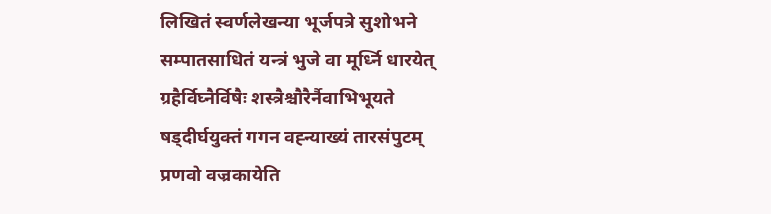लिखितं स्वर्णलेखन्या भूर्जपत्रे सुशोभने
सम्पातसाधितं यन्त्रं भुजे वा मूर्ध्नि धारयेत्
ग्रहैर्विघ्नैर्विषैः शस्त्रैश्चौरैर्नैवाभिभूयते
षड्दीर्घयुक्तं गगन वह्न्याख्यं तारसंपुटम्
प्रणवो वज्रकायेति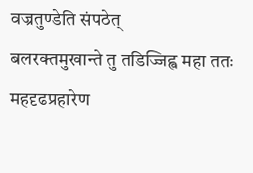वज्रतुण्डेति संपठेत्
बलरक्तमुखान्ते तु तडिज्जिह्व महा ततः
महदृढप्रहारेण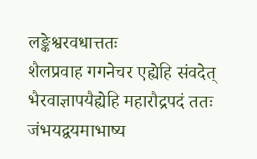लङ्केश्वरवधात्ततः
शैलप्रवाह गगनेचर एह्येहि संवदेत्
भैरवाज्ञापयैह्येहि महारौद्रपदं ततः
जंभयद्वयमाभाष्य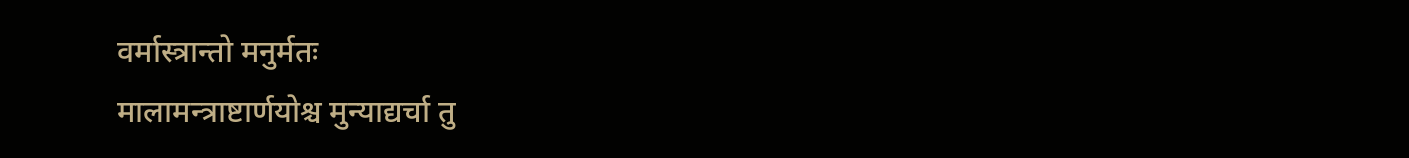वर्मास्त्रान्तो मनुर्मतः
मालामन्त्राष्टार्णयोश्च मुन्याद्यर्चा तु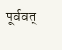पूर्ववत्